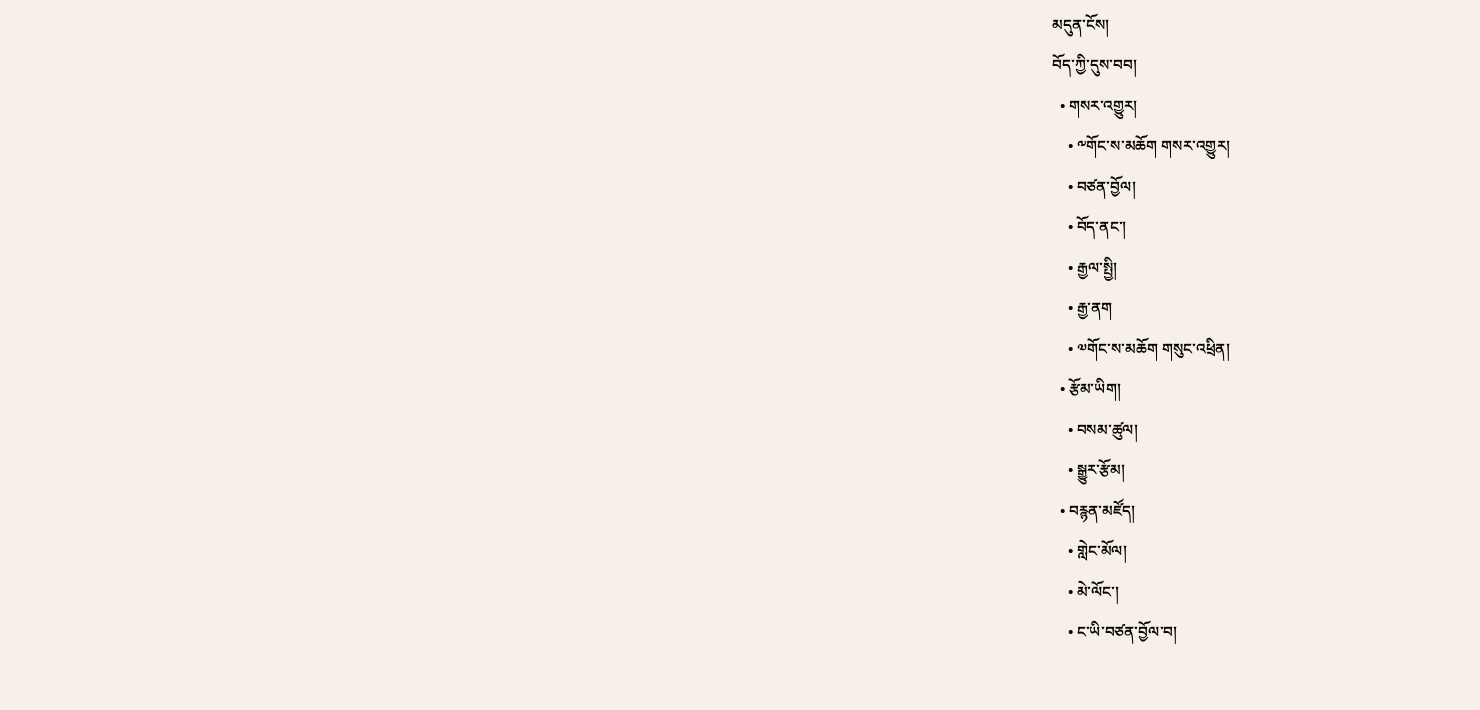མདུན་ངོས།
བོད་ཀྱི་དུས་བབ།
  • གསར་འགྱུར།
    • ༸གོང་ས་མཆོག གསར་འགྱུར།
    • བཙན་བྱོལ།
    • བོད་ནང་།
    • རྒྱལ་སྤྱི།
    • རྒྱ་ནག
    • ༧གོང་ས་མཆོག གསུང་འཕྲིན།
  • རྩོམ་ཡིག།
    • བསམ་ཚུལ།
    • སྒྱུར་རྩོམ།
  • བརྙན་མཛོད།
    • གླེང་མོལ།
    • མེ་ལོང་།
    • ང་ཡི་བཙན་བྱོལ་བ།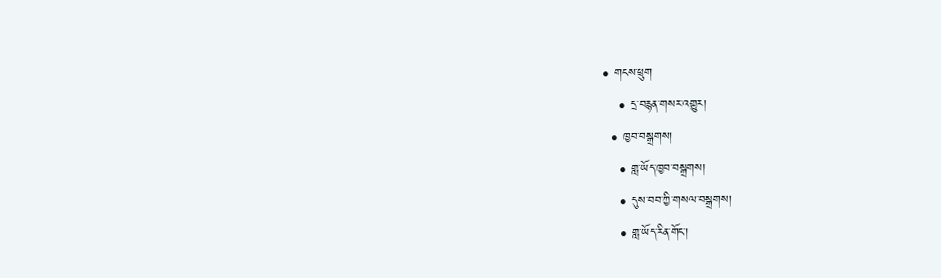• གངས་ཕྲུག
    • དྲ་བརྙན་གསར་འགྱུར།
  • ཁྱབ་བསྒྲགས།
    • གླ་ཡོད་ཁྱབ་བསྒྲགས།
    • དུས་བབ་ཀྱི་གསལ་བསྒྲགས།
    • གླ་ཡོད་རིན་གོང་།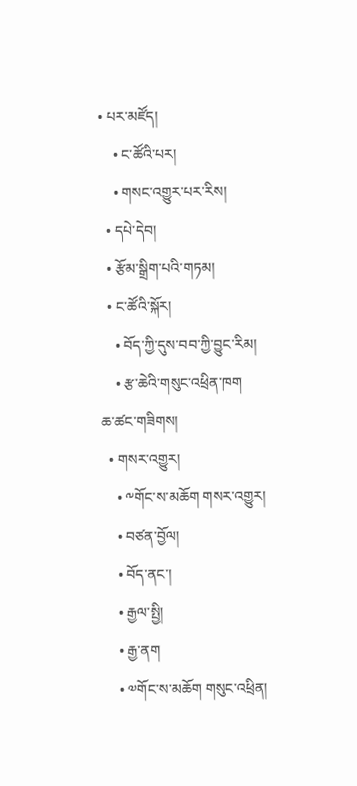• པར་མཛོད།
    • ང་ཚོའི་པར།
    • གསང་འགྱུར་པར་རིས།
  • དཔེ་དེབ།
  • རྩོམ་སྒྲིག་པའི་གཏམ།
  • ང་ཚོའི་སྐོར།
    • བོད་ཀྱི་དུས་བབ་ཀྱི་བྱུང་རིམ།
    • རྩ་ཆེའི་གསུང་འཕྲིན་ཁག
ཆ་ཚང་གཟིགས།
  • གསར་འགྱུར།
    • ༸གོང་ས་མཆོག གསར་འགྱུར།
    • བཙན་བྱོལ།
    • བོད་ནང་།
    • རྒྱལ་སྤྱི།
    • རྒྱ་ནག
    • ༧གོང་ས་མཆོག གསུང་འཕྲིན།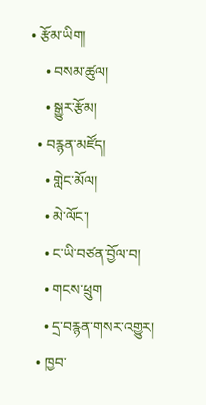• རྩོམ་ཡིག།
    • བསམ་ཚུལ།
    • སྒྱུར་རྩོམ།
  • བརྙན་མཛོད།
    • གླེང་མོལ།
    • མེ་ལོང་།
    • ང་ཡི་བཙན་བྱོལ་བ།
    • གངས་ཕྲུག
    • དྲ་བརྙན་གསར་འགྱུར།
  • ཁྱབ་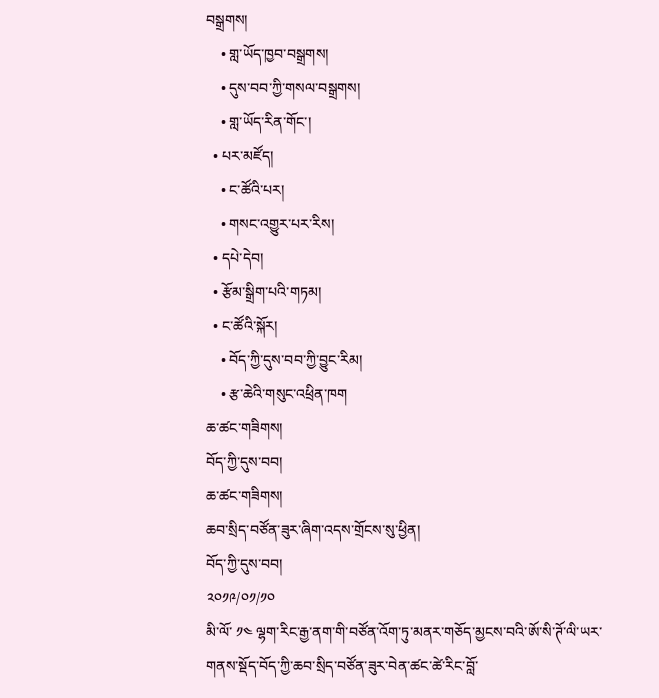བསྒྲགས།
    • གླ་ཡོད་ཁྱབ་བསྒྲགས།
    • དུས་བབ་ཀྱི་གསལ་བསྒྲགས།
    • གླ་ཡོད་རིན་གོང་།
  • པར་མཛོད།
    • ང་ཚོའི་པར།
    • གསང་འགྱུར་པར་རིས།
  • དཔེ་དེབ།
  • རྩོམ་སྒྲིག་པའི་གཏམ།
  • ང་ཚོའི་སྐོར།
    • བོད་ཀྱི་དུས་བབ་ཀྱི་བྱུང་རིམ།
    • རྩ་ཆེའི་གསུང་འཕྲིན་ཁག
ཆ་ཚང་གཟིགས།
བོད་ཀྱི་དུས་བབ།
ཆ་ཚང་གཟིགས།
ཆབ་སྲིད་བཙོན་ཟུར་ཞིག་འདས་གྲོངས་སུ་ཕྱིན།
བོད་ཀྱི་དུས་བབ།
༢༠༡༩/༠༡/༡༠
མི་ལོ་ ༡༤ ལྷག་རིང་རྒྱ་ནག་གི་བཙོན་འོག་ཏུ་མནར་གཅོད་མྱངས་བའི་ཨོ་སི་ཊོ་ལི་ཡར་གནས་སྡོད་བོད་ཀྱི་ཆབ་སྲིད་བཙོན་ཟུར་བེན་ཚང་ཚེ་རིང་བློ་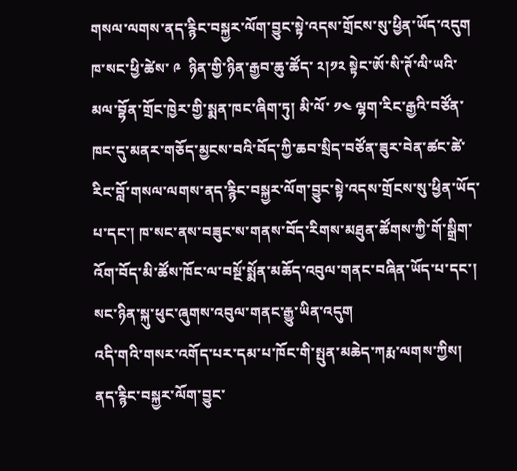གསལ་ལགས་ནད་རྙིང་བསྐྱར་ལོག་བྱུང་སྟེ་འདས་གྲོངས་སུ་ཕྱིན་ཡོད་འདུག
ཁ་སང་ཕྱི་ཚེས་ ༩  ཉིན་གྱི་ཉིན་རྒྱབ་ཆུ་ཚོད་ ༢།༡༢ སྟེང་ཨོ་སི་ཊོ་ལི་ཡའི་མལ་བྷོན་གྲོང་ཁྱེར་གྱི་སྨན་ཁང་ཞིག་ཏུ། མི་ལོ་ ༡༤ ལྷག་རིང་རྒྱའི་བཙོན་ཁང་དུ་མནར་གཅོད་མྱངས་བའི་བོད་ཀྱི་ཆབ་སྲིད་བཙོན་ཟུར་བེན་ཚང་ཚེ་རིང་བློ་གསལ་ལགས་ནད་རྙིང་བསྐྱར་ལོག་བྱུང་སྟེ་འདས་གྲོངས་སུ་ཕྱིན་ཡོད་པ་དང་། ཁ་སང་ནས་བཟུང་ས་གནས་བོད་རིགས་མཐུན་ཚོགས་ཀྱི་གོ་སྒྲིག་འོག་བོད་མི་ཚོས་ཁོང་ལ་བསྔོ་སྨོན་མཆོད་འབུལ་གནང་བཞིན་ཡོད་པ་དང་།  སང་ཉིན་སྐུ་ཕུང་ཞུགས་འབུལ་གནང་རྒྱུ་ཡིན་འདུག
འདི་གའི་གསར་འགོད་པར་དམ་པ་ཁོང་གི་སྤུན་མཆེད་ཀརྨ་ལགས་ཀྱིས། ནད་རྙིང་བསྐྱར་ལོག་བྱུང་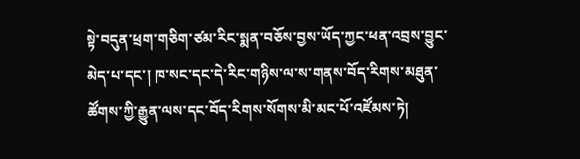སྟེ་བདུན་ཕྲག་གཅིག་ཙམ་རིང་སྨན་བཅོས་བྱས་ཡོད་ཀྱང་ཕན་འབྲས་བྱུང་མེད་པ་དང་། ཁ་སང་དང་དེ་རིང་གཉིས་ལ་ས་གནས་བོད་རིགས་མཐུན་ཚོགས་ཀྱི་རྒྱུན་ལས་དང་བོད་རིགས་སོགས་མི་མང་པོ་འཛོམས་ཏེ།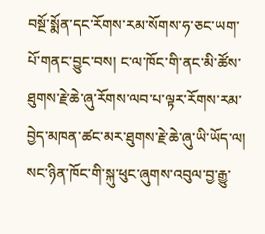བསྔོ་སྨོན་དང་རོགས་རམ་སོགས་ཧ་ཅང་ཡག་པོ་གནང་བྱུང་བས། ང་ལ་ཁོང་གི་ནང་མི་ཚོས་ཐུགས་རྗེ་ཆེ་ཞུ་རོགས་ལབ་པ་ལྟར་རོགས་རམ་བྱེད་མཁན་ཚང་མར་ཐུགས་རྗེ་ཆེ་ཞུ་ཡི་ཡོད་ལ། སང་ཉིན་ཁོང་གི་སྐུ་ཕུང་ཞུགས་འབུལ་བྱ་རྒྱུ་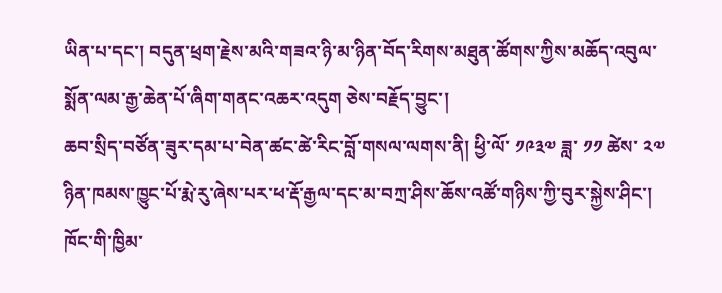ཡིན་པ་དང་། བདུན་ཕྲག་རྗེས་མའི་གཟའ་ཉི་མ་ཉིན་བོད་རིགས་མཐུན་ཚོགས་ཀྱིས་མཆོད་འབུལ་སྨོན་ལམ་རྒྱ་ཆེན་པོ་ཞིག་གནང་འཆར་འདུག ཅེས་བརྗོད་བྱུང་།
ཆབ་སྲིད་བཙོན་ཟུར་དམ་པ་བེན་ཚང་ཚེ་རིང་བློ་གསལ་ལགས་ནི། ཕྱི་ལོ་ ༡༩༣༧ ཟླ་ ༡༡ ཚེས་ ༢༧ ཉིན་ཁམས་ཁྱུང་པོ་རྨེ་རུ་ཞེས་པར་ཕ་རྡོ་རྒྱལ་དང་མ་བཀྲ་ཤིས་ཆོས་འཚོ་གཉིས་ཀྱི་བུར་སྐྱེས་ཤིང་། ཁོང་གི་ཁྱིམ་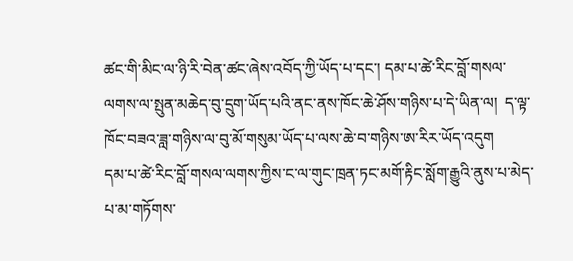ཚང་གི་མིང་ལ་ཉི་རི་བེན་ཚང་ཞེས་འབོད་ཀྱི་ཡོད་པ་དང་། དམ་པ་ཚེ་རིང་བློ་གསལ་ལགས་ལ་སྤུན་མཆེད་བུ་དྲུག་ཡོད་པའི་ནང་ནས་ཁོང་ཆེ་ཤོས་གཉིས་པ་དེ་ཡིན་ལ།  ད་ལྟ་ཁོང་བཟའ་ཟླ་གཉིས་ལ་བུ་མོ་གསུམ་ཡོད་པ་ལས་ཆེ་བ་གཉིས་ཨ་རིར་ཡོད་འདུག
དམ་པ་ཚེ་རིང་བློ་གསལ་ལགས་ཀྱིས་ང་ལ་གུང་ཁྲན་ཏང་མགོ་རྟིང་སློག་རྒྱུའི་ནུས་པ་མེད་པ་མ་གཏོགས་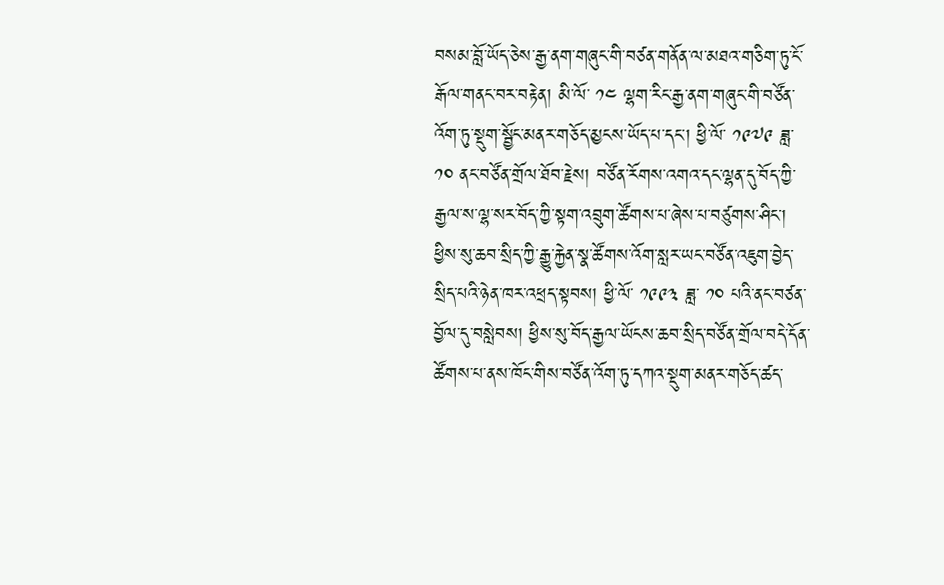བསམ་བློ་ཡོད་ཅེས་རྒྱ་ནག་གཞུང་གི་བཙན་གནོན་ལ་མཐའ་གཅིག་ཏུ་ངོ་རྒོལ་གནང་བར་བརྟེན། མི་ལོ་ ༡༤ ལྷག་རིང་རྒྱ་ནག་གཞུང་གི་བཙོན་འོག་ཏུ་སྡུག་སྦྱོང་མནར་གཅོད་མྱངས་ཡོད་པ་དང་། ཕྱི་ལོ་ ༡༩༧༩ ཟླ་ ༡༠ ནང་བཙོན་གྲོལ་ཐོབ་རྗེས། བཙོན་རོགས་འགའ་དང་ལྷན་དུ་བོད་ཀྱི་རྒྱལ་ས་ལྷ་སར་བོད་ཀྱི་སྟག་འབྲུག་ཚོགས་པ་ཞེས་པ་བཙུགས་ཤིང་། ཕྱིས་སུ་ཆབ་སྲིད་ཀྱི་རྒྱུ་རྐྱེན་སྣ་ཚོགས་འོག་སླར་ཡང་བཙོན་འཇུག་བྱེད་སྲིད་པའི་ཉེན་ཁར་འཕྲད་སྟབས། ཕྱི་ལོ་ ༡༩༩༣ ཟླ་ ༡༠ པའི་ནང་བཙན་བྱོལ་དུ་བསླེབས། ཕྱིས་སུ་བོད་རྒྱལ་ཡོངས་ཆབ་སྲིད་བཙོན་གྲོལ་བདེ་དོན་ཚོགས་པ་ནས་ཁོང་གིས་བཙོན་འོག་ཏུ་དཀའ་སྡུག་མནར་གཅོད་ཚད་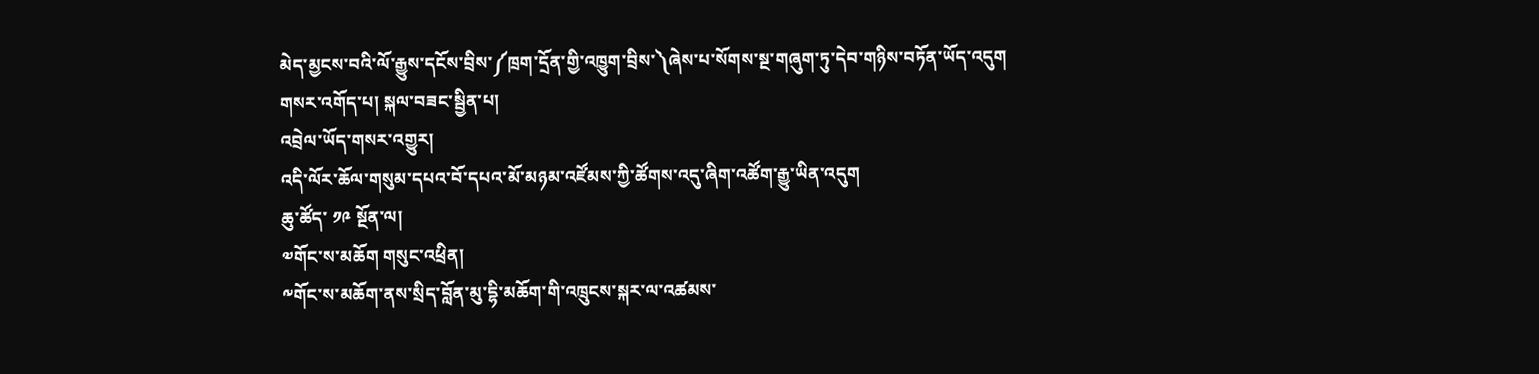མེད་མྱངས་བའི་ལོ་རྒྱུས་དངོས་བྲིས་༼ཁྲག་དྲོན་གྱི་འཁྱུག་བྲིས་༽ཞེས་པ་སོགས་སྔ་གཞུག་ཏུ་དེབ་གཉིས་བཏོན་ཡོད་འདུག
གསར་འགོད་པ། སྐལ་བཟང་སྦྱིན་པ།
འབྲེལ་ཡོད་གསར་འགྱུར།
འདི་ལོར་ཆོལ་གསུམ་དཔའ་བོ་དཔའ་མོ་མཉམ་འཛོམས་ཀྱི་ཚོགས་འདུ་ཞིག་འཚོག་རྒྱུ་ཡིན་འདུག
ཆུ་ཚོད་ ༡༩ སྔོན་ལ།
༧གོང་ས་མཆོག གསུང་འཕྲིན།
༸གོང་ས་མཆོག་ནས་སྲིད་བློན་མུ་དྷི་མཆོག་གི་འཁྲུངས་སྐར་ལ་འཚམས་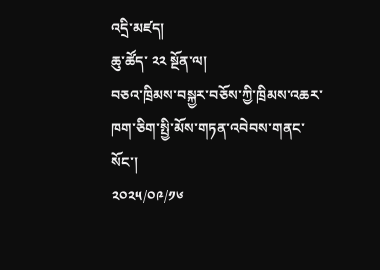འདྲི་མཛད།
ཆུ་ཚོད་ ༢༢ སྔོན་ལ།
བཅའ་ཁྲིམས་བསྐྱར་བཅོས་ཀྱི་ཁྲིམས་འཆར་ཁག་ཅིག་སྤྱི་མོས་གཏན་འབེབས་གནང་སོང་།
༢༠༢༥/༠༩/༡༦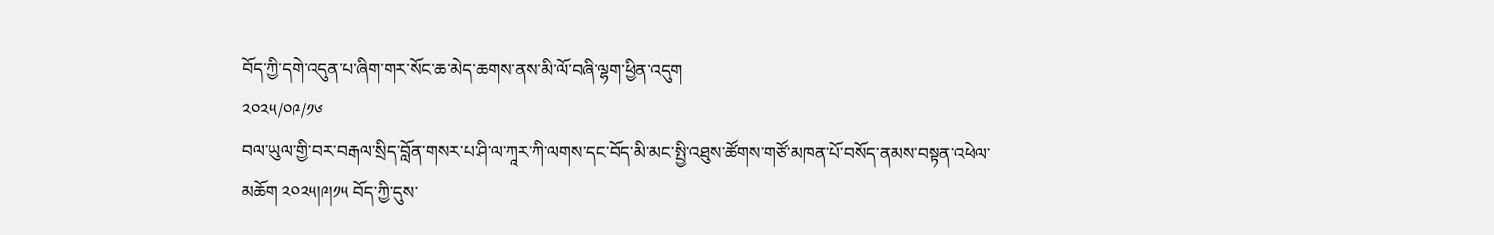བོད་ཀྱི་དགེ་འདུན་པ་ཞིག་གར་སོང་ཆ་མེད་ཆགས་ནས་མི་ལོ་བཞི་ལྷག་ཕྱིན་འདུག
༢༠༢༥/༠༩/༡༦
བལ་ཡུལ་གྱི་བར་བརྒལ་སྲིད་བློན་གསར་པ་ཤི་ལ་ཀཱར་ཀི་ལགས་དང་བོད་མི་མང་སྤྱི་འཐུས་ཚོགས་གཙོ་མཁན་པོ་བསོད་ནམས་བསྟན་འཕེལ་མཆོག ༢༠༢༥།༩།༡༥ བོད་ཀྱི་དུས་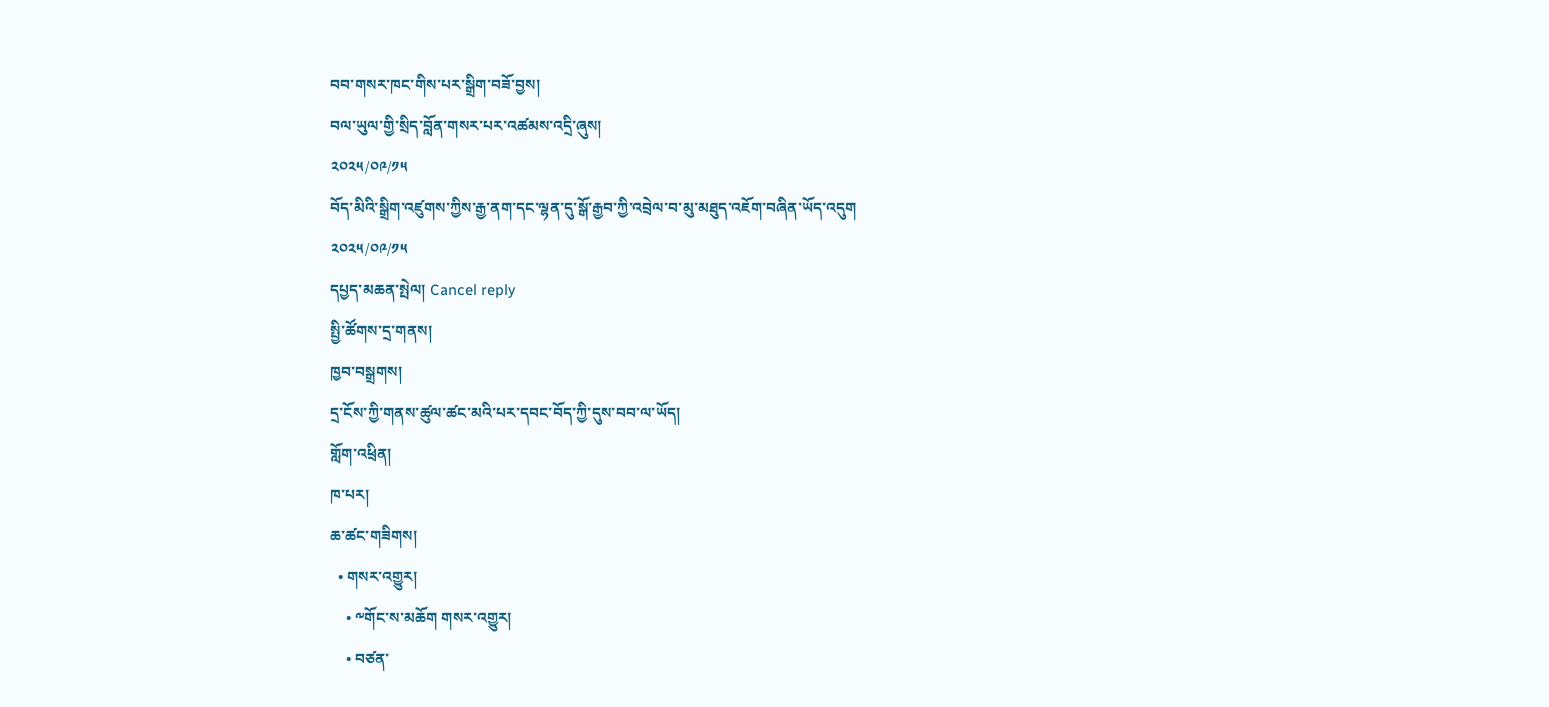བབ་གསར་ཁང་གིས་པར་སྒྲིག་བཟོ་བྱས།
བལ་ཡུལ་གྱི་སྲིད་བློན་གསར་པར་འཚམས་འདྲི་ཞུས།
༢༠༢༥/༠༩/༡༥
བོད་མིའི་སྒྲིག་འཛུགས་ཀྱིས་རྒྱ་ནག་དང་ལྷན་དུ་སྒོ་རྒྱབ་ཀྱི་འབྲེལ་བ་མུ་མཐུད་འཇོག་བཞིན་ཡོད་འདུག
༢༠༢༥/༠༩/༡༥
དཔྱད་མཆན་སྤེལ། Cancel reply
སྤྱི་ཚོགས་དྲ་གནས།
ཁྱབ་བསྒྲགས།
དྲ་ངོས་ཀྱི་གནས་ཚུལ་ཚང་མའི་པར་དབང་བོད་ཀྱི་དུས་བབ་ལ་ཡོད།
གློག་འཕྲིན།
ཁ་པར།
ཆ་ཚང་གཟིགས།
  • གསར་འགྱུར།
    • ༸གོང་ས་མཆོག གསར་འགྱུར།
    • བཙན་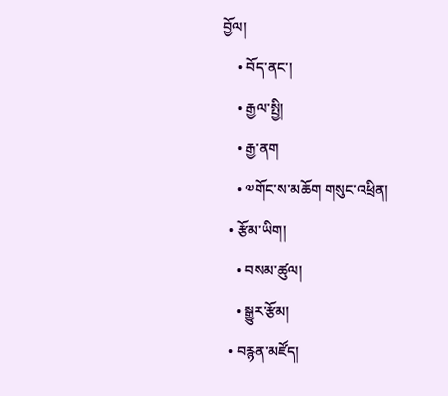བྱོལ།
    • བོད་ནང་།
    • རྒྱལ་སྤྱི།
    • རྒྱ་ནག
    • ༧གོང་ས་མཆོག གསུང་འཕྲིན།
  • རྩོམ་ཡིག།
    • བསམ་ཚུལ།
    • སྒྱུར་རྩོམ།
  • བརྙན་མཛོད།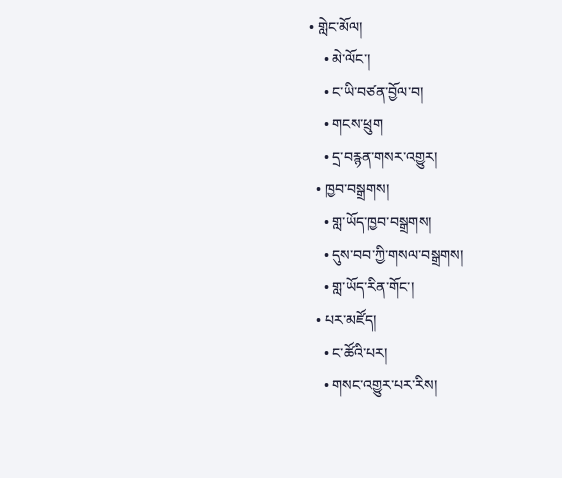• གླེང་མོལ།
    • མེ་ལོང་།
    • ང་ཡི་བཙན་བྱོལ་བ།
    • གངས་ཕྲུག
    • དྲ་བརྙན་གསར་འགྱུར།
  • ཁྱབ་བསྒྲགས།
    • གླ་ཡོད་ཁྱབ་བསྒྲགས།
    • དུས་བབ་ཀྱི་གསལ་བསྒྲགས།
    • གླ་ཡོད་རིན་གོང་།
  • པར་མཛོད།
    • ང་ཚོའི་པར།
    • གསང་འགྱུར་པར་རིས།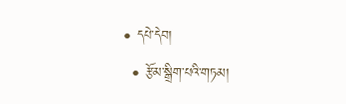• དཔེ་དེབ།
  • རྩོམ་སྒྲིག་པའི་གཏམ།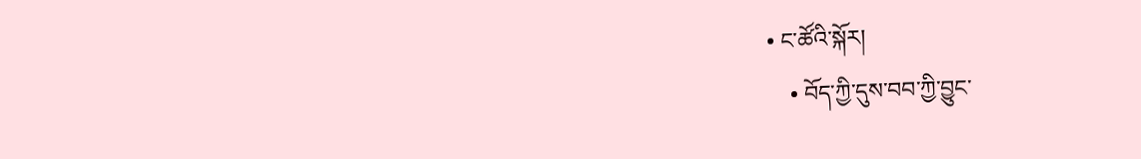• ང་ཚོའི་སྐོར།
    • བོད་ཀྱི་དུས་བབ་ཀྱི་བྱུང་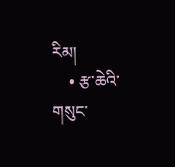རིམ།
    • རྩ་ཆེའི་གསུང་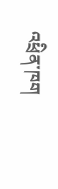འཕྲིན་ཁག